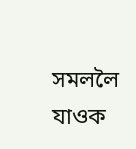সমললৈ যাওক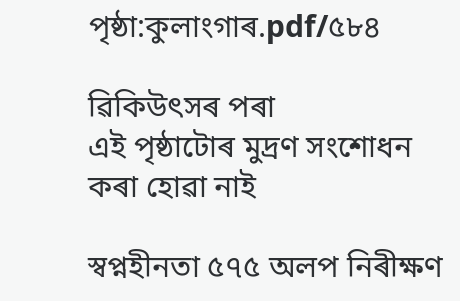পৃষ্ঠা:কুলাংগাৰ.pdf/৫৮৪

ৱিকিউৎসৰ পৰা
এই পৃষ্ঠাটোৰ মুদ্ৰণ সংশোধন কৰা হোৱা নাই

স্বপ্নহীনতা ৫৭৫ অলপ নিৰীক্ষণ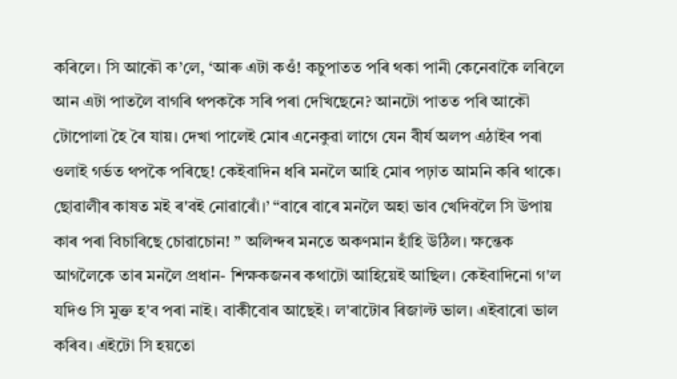কৰিলে। সি আকৌ ক’লে, ‘আৰু এটা কওঁ! কচুপাতত পৰি থকা পানী কেনেবাকৈ লৰিলে আন এটা পাতলৈ বাগৰি থপককৈ সৰি পৰা দেখিছেনে? আনটো পাতত পৰি আকৌ টোপোলা হৈ ৰৈ যায়। দেখা পালেই মোৰ এনেকুৱা লাগে যেন বীৰ্য অলপ এঠাইৰ পৰা ওলাই গৰ্ভত থপকৈ পৰিছে! কেইবাদিন ধৰি মনলৈ আহি মোৰ পঢ়াত আমনি কৰি থাকে। ছোৱালীৰ কাষত ম‍ই ৰ'বই নোৱাৰোঁ।’ “বাৰে বাৰে মনলৈ অহা ভাব খেদিবলৈ সি উপায় কাৰ পৰা বিচাৰিছে চোৱাচোন! ” অলিন্দৰ মনতে অকণমান হাঁহি উঠিল। ক্ষন্তেক আগলৈকে তাৰ মনলৈ প্ৰধান- শিক্ষকজনৰ কথাটো আহিয়েই আছিল। কেইবাদিনো গ'ল যদিও সি মুক্ত হ'ব পৰা নাই। বাকীবোৰ আছেই। ল'ৰাটোৰ ৰিজাল্ট ভাল। এইবাৰো ভাল কৰিব। এইটো সি হয়তো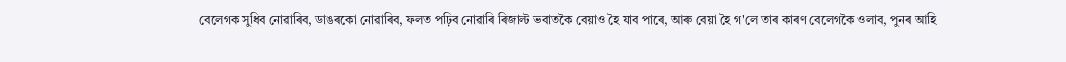বেলেগক সুধিব নোৱাৰিব, ডাঙৰকো নোৱাৰিব, ফলত পঢ়িব নোৱাৰি ৰিজাল্ট ভবাতকৈ বেয়াও হৈ যাব পাৰে, আৰু বেয়া হৈ গ'লে তাৰ কাৰণ বেলেগকৈ ওলাব, পুনৰ আহি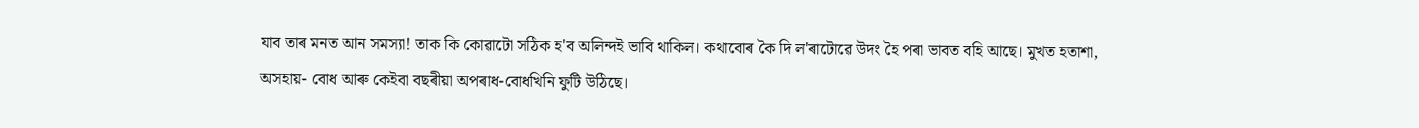যাব তাৰ মনত আন সমস্যা! তাক কি কোৱাটো সঠিক হ'ব অলিন্দই ভাবি থাকিল। কথাবোৰ কৈ দি ল'ৰাটোৱে উদং হৈ পৰা ভাবত বহি আছে। মুখত হতাশা, অসহায়- বোধ আৰু কেইবা বছৰীয়া অপৰাধ-বোধখিনি ফুটি উঠিছে।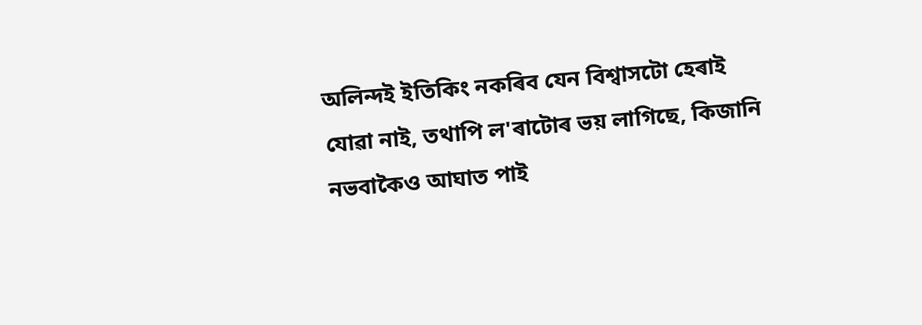অলিন্দই ইতিকিং নকৰিব যেন বিশ্বাসটো হেৰাই যোৱা নাই, তথাপি ল'ৰাটোৰ ভয় লাগিছে, কিজানি নভবাকৈও আঘাত পাই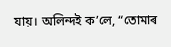যায়। অলিন্দই ক’লে, “তোমাৰ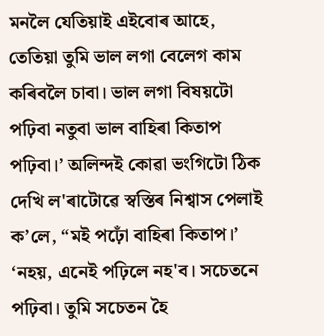মনলৈ যেতিয়াই এইবোৰ আহে, তেতিয়া তুমি ভাল লগা বেলেগ কাম কৰিবলৈ চাবা। ভাল লগা বিষয়টো পঢ়িবা নতুবা ভাল বাহিৰা কিতাপ পঢ়িবা।’ অলিন্দই কোৱা ভংগিটো ঠিক দেখি ল'ৰাটোৱে স্বস্তিৰ নিশ্বাস পেলাই ক’লে, “ম‍ই পঢ়োঁ বাহিৰা কিতাপ।’ ‘নহয়, এনেই পঢ়িলে নহ'ব। সচেতনে পঢ়িবা। তুমি সচেতন হৈ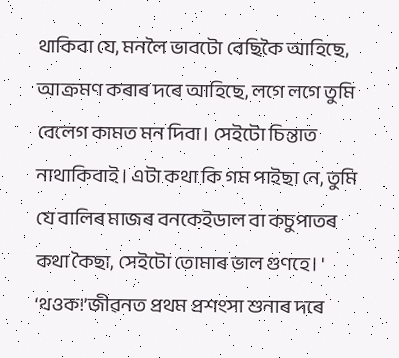থাকিবা যে, মনলৈ ভাবটো বেছিকৈ আহিছে, আক্ৰমণ কৰাৰ দৰে আহিছে, লগে লগে তুমি বেলেগ কামত মন দিবা। সেইটো চিন্তাত নাথাকিবাই। এটা কথা কি গম পাইছা নে, তুমি যে বালিৰ মাজৰ বনকেইডাল বা কচুপাতৰ কথা কৈছা, সেইটো তোমাৰ ভাল গুণহে। ' ‘থওক!’জীৱনত প্ৰথম প্ৰশংসা শুনাৰ দৰে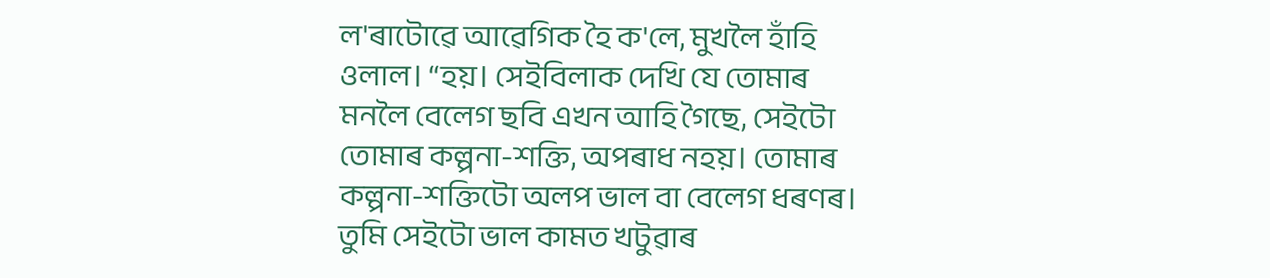ল'ৰাটোৱে আৱেগিক হৈ ক'লে, মুখলৈ হাঁহি ওলাল। “হয়। সেইবিলাক দেখি যে তোমাৰ মনলৈ বেলেগ ছবি এখন আহি গৈছে, সেইটো তোমাৰ কল্পনা-শক্তি, অপৰাধ নহয়। তোমাৰ কল্পনা-শক্তিটো অলপ ভাল বা বেলেগ ধৰণৰ। তুমি সেইটো ভাল কামত খটুৱাৰ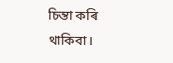চিন্তা কৰি থাকিবা।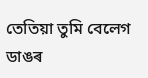তেতিয়া তুমি বেলেগ ডাঙৰ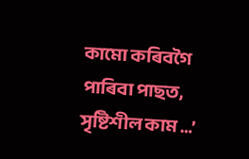কামো কৰিবগৈ পাৰিবা পাছত, সৃষ্টিশীল কাম ...’